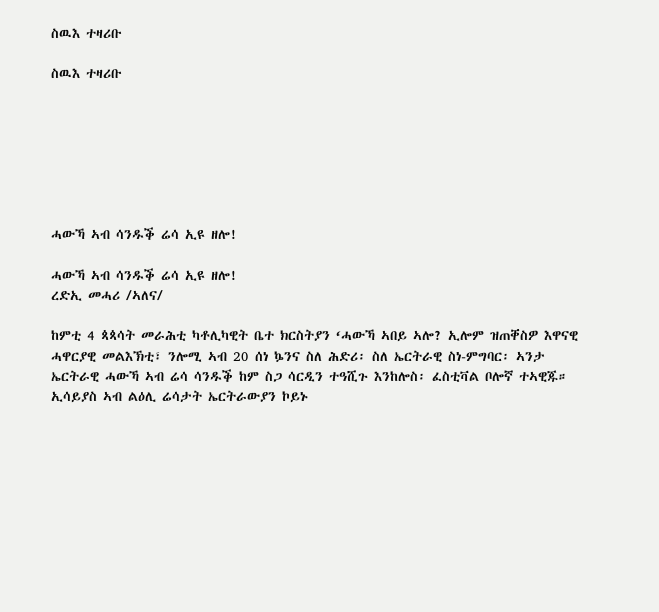ስዉእ ተዛሪቡ

ስዉእ ተዛሪቡ







ሓውኻ ኣብ ሳንዱቕ ሬሳ ኢዩ ዘሎ!

ሓውኻ ኣብ ሳንዱቕ ሬሳ ኢዩ ዘሎ!
ረድኢ መሓሪ /ኣለና/

ከምቲ 4 ጳጳሳት መራሕቲ ካቶሊካዊት ቤተ ክርስትያን ‘ሓውኻ ኣበይ ኣሎ? ኢሎም ዝጠቐስዎ እዋናዊ ሓዋርያዊ መልእኽቲ፣ ንሎሚ ኣብ 20 ሰነ ኴንና ስለ ሕድሪ፡ ስለ ኤርትራዊ ስነ-ምግባር፡ ኣንታ ኤርትራዊ ሓውኻ ኣብ ሬሳ ሳንዱቕ ከም ስጋ ሳርዲን ተዓሺጉ እንከሎስ፡ ፈስቲቫል ቦሎኛ ተኣዊጁ። ኢሳይያስ ኣብ ልዕሊ ሬሳታት ኤርትራውያን ኮይኑ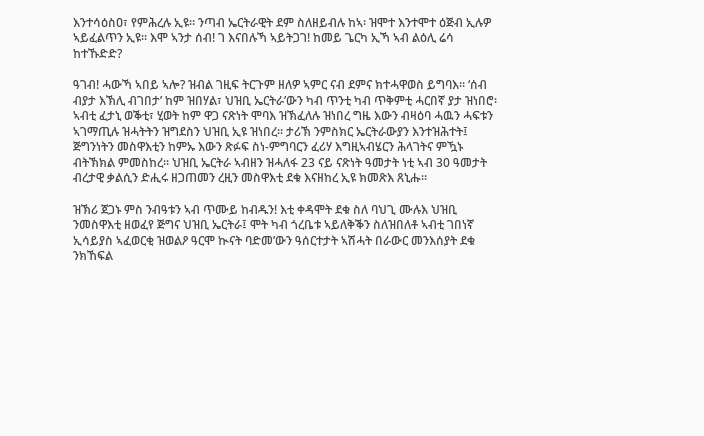እንተሳዕስዐ፣ የምሕረሉ ኢዩ። ንጣብ ኤርትራዊት ደም ስለዘይብሉ ከኣ፡ ዝሞተ እንተሞተ ዕጅብ ኢሉዎ ኣይፈልጥን ኢዩ። እሞ ኣንታ ሰብ! ገ እናበሉኻ ኣይትጋገ! ከመይ ጌርካ ኢኻ ኣብ ልዕሊ ሬሳ ከተኹድድ?

ዓገብ! ሓውኻ ኣበይ ኣሎ? ዝብል ገዚፍ ትርጉም ዘለዎ ኣምር ናብ ደምና ክተሓዋወስ ይግባእ። ‘ሰብ ብያታ እኽሊ ብገበታ’ ከም ዝበሃል፣ ህዝቢ ኤርትራ’ውን ካብ ጥንቲ ካብ ጥቅምቲ ሓርበኛ ያታ ዝነበሮ፡ ኣብቲ ፈታኒ ወቕቲ፣ ሂወት ከም ዋጋ ናጽነት ሞባእ ዝኽፈለሉ ዝነበረ ግዜ እውን ብዛዕባ ሓዉን ሓፍቱን ኣገማጢሉ ዝሓትትን ዝግደስን ህዝቢ ኢዩ ዝነበረ። ታሪኽ ንምስክር ኤርትራውያን እንተዝሕተት፤ ጅግንነትን መስዋእቲን ከምኡ እውን ጽፉፍ ስነ-ምግባርን ፈሪሃ እግዚኣብሄርን ሕላገትና ምዃኑ ብትኽክል ምመስከረ። ህዝቢ ኤርትራ ኣብዘን ዝሓለፋ 23 ናይ ናጽነት ዓመታት ነቲ ኣብ 30 ዓመታት ብረታዊ ቃልሲን ድሒሩ ዘጋጠመን ረዚን መስዋእቲ ደቁ እናዘከረ ኢዩ ክመጽእ ጸኒሑ።

ዝኽሪ ጀጋኑ ምስ ንብዓቱን ኣብ ጥሙይ ከብዱን! እቲ ቀዳሞት ደቁ ስለ ባህጊ ሙሉእ ህዝቢ ንመስዋእቲ ዘወፈየ ጅግና ህዝቢ ኤርትራ፤ ሞት ካብ ጎረቤቱ ኣይለቅቕን ስለዝበለቶ ኣብቲ ገበነኛ ኢሳይያስ ኣፈወርቂ ዝወልዖ ዓርሞ ኲናት ባድመ’ውን ዓሰርተታት ኣሽሓት በራውር መንእሰያት ደቁ ንክኸፍል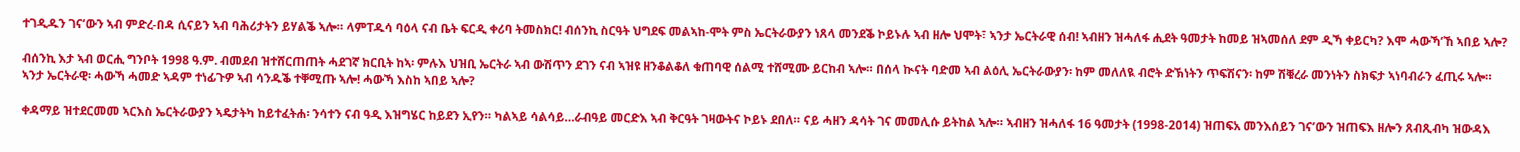ተገዲዱን ገና’ውን ኣብ ምድረ-በዳ ሲናይን ኣብ ባሕሪታትን ይሃልቕ ኣሎ። ላምፐዱሳ ባዕላ ናብ ቤት ፍርዲ ቀሪባ ትመስክር! ብሰንኪ ስርዓት ህግደፍ መልኣከ-ሞት ምስ ኤርትራውያን ነጸላ መንደቕ ኮይኑሉ ኣብ ዘሎ ህሞት፣ ኣንታ ኤርትራዊ ሰብ! ኣብዘን ዝሓለፋ ሒደት ዓመታት ከመይ ዝኣመሰለ ደም ዲኻ ቀይርካ? እሞ ሓውኻ’ኸ ኣበይ ኣሎ?

ብሰንኪ እታ ኣብ ወርሒ ግንቦት 1998 ዓ.ም. ብመደብ ዝተሸርጠጠት ሓደገኛ ክርቢት ከኣ፡ ምሉእ ህዝቢ ኤርትራ ኣብ ውሽጥን ደገን ናብ ኣዝዩ ዘንቆልቆለ ቁጠባዊ ሰልሚ ተሸሚሙ ይርከብ ኣሎ። በሰላ ኲናት ባድመ ኣብ ልዕሊ ኤርትራውያን፡ ከም መለለዪ ብሮት ድኽነትን ጥፍሽናን፡ ከም ሽቑረራ መንነትን ስክፍታ ኣነባብራን ፈጢሩ ኣሎ። ኣንታ ኤርትራዊ፡ ሓውኻ ሓመድ ኣዳም ተነፊጉዎ ኣብ ሳንዱቕ ተቐሚጡ ኣሎ! ሓውኻ እስከ ኣበይ ኣሎ?

ቀዳማይ ዝተደርመመ ኣርእስ ኤርትራውያን ኣዴታትካ ከይተፈትሐ፡ ንሳተን ናብ ዓዲ እዝግሄር ከይደን ኢየን። ካልኣይ ሳልሳይ…ራብዓይ መርድእ ኣብ ቅርዓት ገዛውትና ኮይኑ ደበለ። ናይ ሓዘን ዳሳት ገና መመሊሱ ይትከል ኣሎ። ኣብዘን ዝሓለፋ 16 ዓመታት (1998-2014) ዝጠፍአ መንእሰይን ገና’ውን ዝጠፍእ ዘሎን ጸብጺብካ ዝውዳእ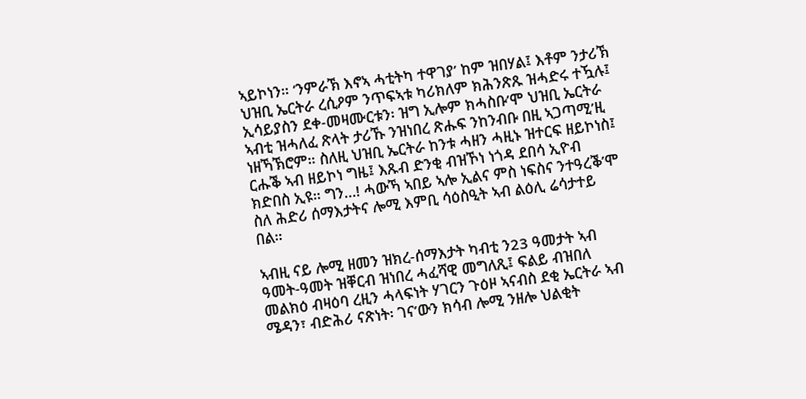ኣይኮነን። ‘ንምራኽ እኖኣ ሓቲትካ ተዋገያ’ ከም ዝበሃል፤ እቶም ንታሪኽ ህዝቢ ኤርትራ ረሲዖም ንጥፍኣቱ ካሪክለም ክሕንጽጹ ዝሓድሩ ተዃሉ፤ ኢሳይያስን ደቀ-መዛሙርቱን፡ ዝግ ኢሎም ክሓስቡ’ሞ ህዝቢ ኤርትራ ኣብቲ ዝሓለፈ ጽላት ታሪኹ ንዝነበረ ጽሑፍ ንከንብቡ በዚ ኣጋጣሚ’ዚ ነዘኻኽሮም። ስለዚ ህዝቢ ኤርትራ ከንቱ ሓዘን ሓዚኑ ዝተርፍ ዘይኮነስ፤ ርሑቕ ኣብ ዘይኮነ ግዜ፤ እጹብ ድንቂ ብዝኾነ ነጎዳ ደበሳ ኢዮብ ክድበስ ኢዩ። ግን…! ሓውኻ ኣበይ ኣሎ ኢልና ምስ ነፍስና ንተዓረቕ’ሞ ስለ ሕድሪ ሰማእታትና ሎሚ እምቢ ሳዕስዒት ኣብ ልዕሊ ሬሳታተይ በል።

ኣብዚ ናይ ሎሚ ዘመን ዝክረ-ሰማእታት ካብቲ ን23 ዓመታት ኣብ ዓመት-ዓመት ዝቐርብ ዝነበረ ሓፈሻዊ መግለጺ፤ ፍልይ ብዝበለ መልክዕ ብዛዕባ ረዚን ሓላፍነት ሃገርን ጉዕዞ ኣናብስ ደቂ ኤርትራ ኣብ ሜዳን፣ ብድሕሪ ናጽነት፡ ገና’ውን ክሳብ ሎሚ ንዘሎ ህልቂት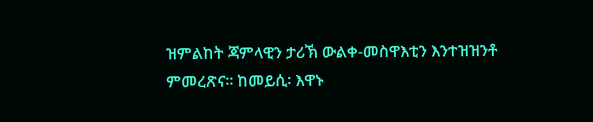ዝምልከት ጃምላዊን ታሪኽ ውልቀ-መስዋእቲን እንተዝዝንቶ ምመረጽና። ከመይሲ፡ እዋኑ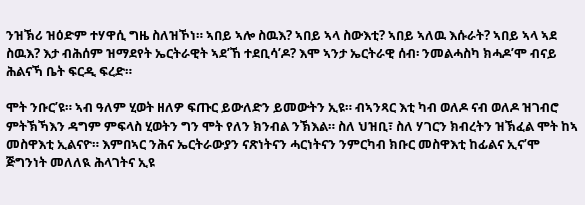ንዝኽሪ ዝዕድም ተሃዋሲ ግዜ ስለዝኾነ። ኣበይ ኣሎ ስዉእ? ኣበይ ኣላ ስውእቲ? ኣበይ ኣለዉ እሱራት? ኣበይ ኣላ ኣደ ስዉእ? እታ ብሕሰም ዝማደየት ኤርትራዊት ኣደ’ኸ ተደቢሳ’ዶ? እሞ ኣንታ ኤርትራዊ ሰብ፡ ንመልሓስካ ክሓዶ’ሞ ብናይ ሕልናኻ ቤት ፍርዲ ፍረድ።

ሞት ንቡር’ዩ። ኣብ ዓለም ሂወት ዘለዎ ፍጡር ይውለድን ይመውትን ኢዩ። ብኣንጻር እቲ ካብ ወለዶ ናብ ወለዶ ዝገብሮ ምትኽኻእን ዳግም ምፍላስ ሂወትን ግን ሞት የለን ክንብል ንኽእል። ስለ ህዝቢ፣ ስለ ሃገርን ክብረትን ዝኽፈል ሞት ከኣ መስዋእቲ ኢልናዮ። እምበኣር ንሕና ኤርትራውያን ናጽነትናን ሓርነትናን ንምርካብ ክቡር መስዋእቲ ከፊልና ኢና’ሞ ጅግንነት መለለዪ ሕላገትና ኢዩ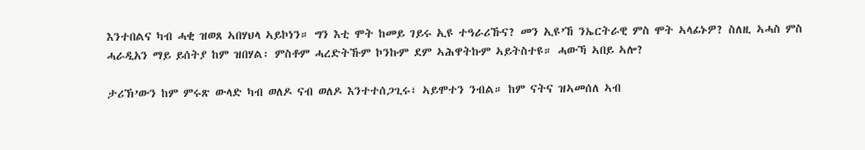እንተበልና ካብ ሓቂ ዝወጸ ኣበሃህላ ኣይኮነን። ግን እቲ ሞት ከመይ ገይሩ ኢዩ ተዓራሪኹና? መን ኢዩ’ኸ ንኤርትራዊ ምስ ሞት ኣላፊኑዎ? ስለዚ ኣሓስ ምስ ሓራዲአን ማይ ይሰትያ ከም ዝበሃል፡ ምስቶም ሓረድትኹም ኮንኩም ደም ኣሕዋትኩም ኣይትስተዩ። ሓውኻ ኣበይ ኣሎ?

ታሪኽ’ውን ከም ምሩጽ ውላድ ካብ ወለዶ ናብ ወለዶ እንተተሰጋጊሩ፣ ኣይሞተን ንብል። ከም ናትና ዝኣመሰለ ኣብ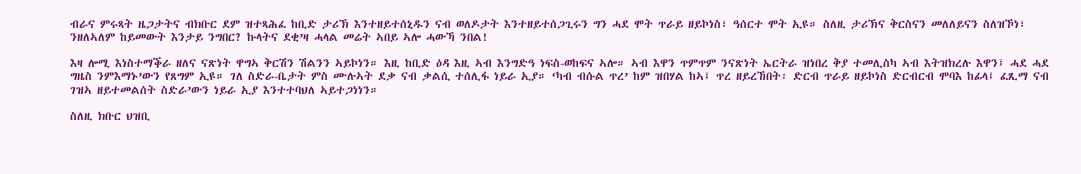ብራና ምሩጻት ዜጋታትና ብክቡር ደም ዝተጻሕፈ ከቢድ ታሪኽ እንተዘይተሰኒዱን ናብ ወለዶታት እንተዘይተሰጋጊሩን ግን ሓደ ሞት ጥራይ ዘይኮነስ፣ ዓሰርተ ሞት ኢዩ። ስለዚ ታሪኽና ቅርስናን መለለይናን ስለዝኾነ፣ ንዘለኣለም ከይመውት እንታይ ንግበር? ኩላትና ደቂ’ዛ ሓላል መሬት ኣበይ ኣሎ ሓውኻ ንበል!

እዛ ሎሚ እነስተማቕራ ዘለና ናጽነት ዋግኣ ቅርሽን ሽልንን ኣይኮነን። እዚ ከቢድ ዕዳ እዚ ኣብ እንግድዓ ነፍስ-ወከፍና ኣሎ። ኣብ እዋን ጥምጥም ንናጽነት ኤርትራ ዝነበረ ቅያ ተመሊስካ ኣብ እትዝክረሉ እዋን፤ ሓደ ሓደ ግዜስ ንምእማኑ’ውን የጸግም ኢዩ። ገለ ስድራ-ቤታት ምስ ሙሉኣት ደቃ ናብ ቃልሲ ተሰሊፋ ነይራ ኢያ። ‘ካብ ብሱል ጥረ’ ከም ዝበሃል ከኣ፤ ጥረ ዘይረኸበት፡ ድርብ ጥራይ ዘይኮነስ ድርብርብ ሞባእ ከፊላ፤ ፈጺማ ናብ ገዝኣ ዘይተመልሰት ስድራ’ውን ነይራ ኢያ እንተተባህለ ኣይተጋነነን።

ስለዚ ክቡር ህዝቢ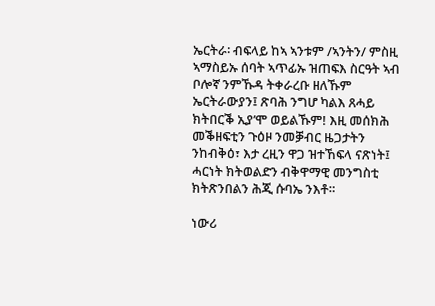ኤርትራ፡ ብፍላይ ከኣ ኣንቱም /ኣንትን/ ምስዚ ኣማስይኡ ሰባት ኣጥፊኡ ዝጠፍእ ስርዓት ኣብ ቦሎኛ ንምኹዳ ትቀራረቡ ዘለኹም ኤርትራውያን፤ ጽባሕ ንግሆ ካልእ ጸሓይ ክትበርቕ ኢያ’ሞ ወይልኹም! እዚ መሰክሕ መቕዘፍቲን ጉዕዞ ንመቓብር ዜጋታትን ንከብቅዕ፣ እታ ረዚን ዋጋ ዝተኸፍላ ናጽነት፤ ሓርነት ክትወልድን ብቅዋማዊ መንግስቲ ክትጽንበልን ሕጂ ሱባኤ ንእቶ።

ነውሪ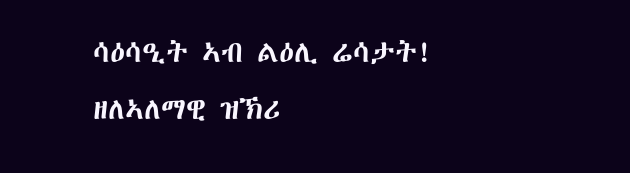ሳዕሳዒት ኣብ ልዕሊ ሬሳታት!
ዘለኣለማዊ ዝኽሪ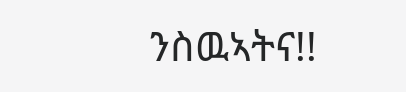ንስዉኣትና!!